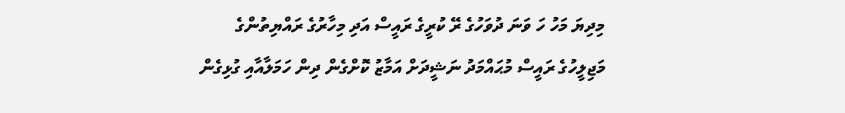މިދިޔަ މަހު ހަ ވަނަ ދުވަހުގެ ރޭ ކުރީގެ ރައީސް އަދި މިހާރުގެ ރައްޔިތުންގެ މަޖިލީހުގެ ރައީސް މުޙައްމަދު ނަޝީދަށް އަމާޒު ކޮށްގެން ދިން ހަމަލާއާއި ގުޅިގެން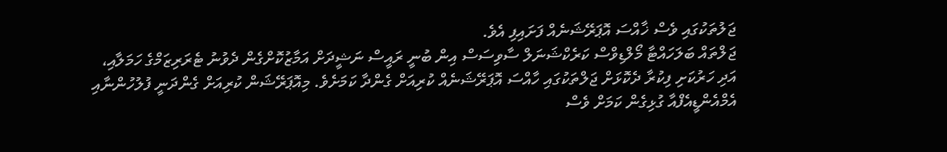ޖަލުތަކުގައި ވެސް ޚާއްސަ އޮޕަރޭޝަނެއް ފަށައިފި އެވެ.
ޖަލްތައް ބަލަހައްޓާ މޯލްޑިވްސް ކަރެކްޝަނަލް ސާވިސަސް އިން ބުނީ ރައީސް ނަޝީދަށް އަމާޒުކޮށްގެން ދެވުނު ޓެރަރިޒަމްގެ ހަމަލާއި، އަދި ހަރުކަށި ފިކުރާ ދެކޮޅަށް ޖަލްތަކުގައި ހާއްސަ އޮޕަރޭޝަނެއް ކުރިއަށް ގެންދާ ކަމަށެވެ. މިއޮޕަރޭޝަން ކުރިއަށް ގެންދަނީ ފުލުހުންނާއި އެމްއެންޑީއެފްއާ ގުޅިގެން ކަމަށް ވެސް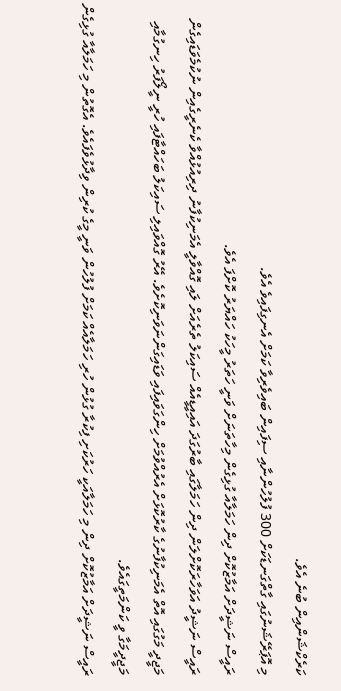ކަރެކްޝަންއިން ބުނެ އެވެ.
މި އޮޕަރޭޝަނުގައި ގާތްގަނޑަކަށް 300 ފުލުހުންނާއި ސިފައިން ބައިވެރިވާ ކަމަށް އެނގިފައިވެ އެވެ.
ރައީސް ނަޝީދަށް އަމާޒުކޮށް ދިން ހަމަލާއާ ގުޅިގެން މިހާތަނަށް ވަނީ ހަތަރު މީހަކު ހައްޔަރު ކޮށްފަ އެވެ.
ރައީސް ނަޝީދު އަވަހާރަކޮށްލަން ދިން ހަމަލާގައި ބާރުގަދަ އައިއީޑީއެއް ސައިކަލު ތެރެއަށް ލައި ގޮއްވާލީ އެމަނިކުފާނު ދިރިއުޅުއްވާ ކެނެރީގެއިން ނުކުމެވަޑައިގެން މަޖީދީ މަގުގައި އޮތް އެމަނިކުފާނުގެ ކާރުކޮޅަށް އެރުއްވުމަށް ހިންގަވައިފައި ވަޑައިގަންނަވަނިކޮށެވެ. އޭރު ގޮއްވައިލި ސައިކަލު ބަހައްޓާފައި ހުރީ ނީލޯފަރު ހިނގުމާއި މަޖީދީމަގާ ވީ ކަންމަތީގައެވެ.
ރައީސް ނަޝީދަށް އަމާޒުކޮށް ދިން މި ހަމަލާއަކީ ހަރުކަށި ފިކުރާ ގުޅުން ހުރި ހަމަލާއެއް ކަމަށް ފުލުހުން ވަނީ މީގެ ކުރިން ވިދާޅުވެފައެވެ. އެގޮތުން މި ހަމަލާއާ ގުޅިގެން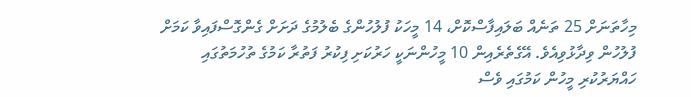މިހާތަނަށް 25 ތަނެއް ބަލައިފާސްކޮށް، 14 މީހަކު ފުލުހުންގެ ބެލުމުގެ ދަށަށް ގެންގޮސްފައިވާ ކަމަށް ފުލުހުން ވިދާޅުވިއެވެ. އޭގެތެރެއިން 10 މީހުންނަކީ ހަރުކަށި ފިކުރު ފަތުރާ ކަމުގެ ތުހުމަތުގައި ހައްޔަރުކުރި މީހުން ކަމުގައި ވެސް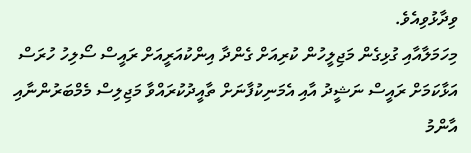ވިދާޅުވިއެވެ.
މިހަމަލާއާއި ގުޅިގެން މަޖިލީހުން ކުރިއަށް ގެންދާ އިންކުއަރީއަށް ރައީސް ސޯލިހު ހުރަސް އަޅާކަމަށް ރައީސް ނަޝީދު އާއި އެމަނިކުފާނަށް ތާއީދުކުރައްވާ މަޖިލިސް މެމްބަރުންނާއި އާންމު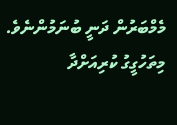މެމްބަރުން ދަނީ ބުނަމުންނެވެ. މިތަހުގީގު ކުރިއަށްދާ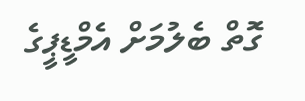ގޮތް ބެލުމަށް އެމްޑީޕީގެ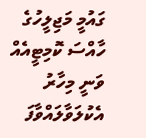ގައުމީ މަޖިލީހުގެ ހާއްސަ ކޮމިޓީއެއް ވަނީ މިހާރު އެކުލަވާލައްވާފަ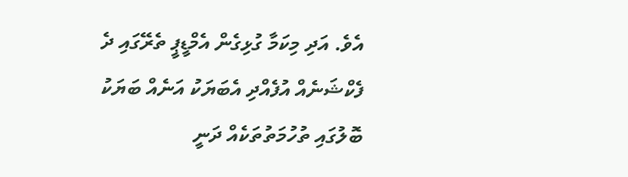އެވެ. އަދި މިކަމާ ގުޅިގެން އެމްޑީޕީ ތެރޭގައި ދެ ފެކްޝަނެއް އުފެއްދި އެބަޔަކު އަނެއް ބަޔަކު ބޮލުގައި ތުހުމަތުތަކެއް ދަނީ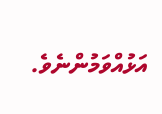އަޅުއްވަމުންނެވެ.